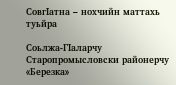СовгIатна – нохчийн маттахь туьйра

Соьлжа-ГIаларчу  Старопромысловски районерчу «Березка»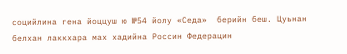социйлина гена йоццуш ю №54 йолу «Седа»  берийн беш. Цуьнан белхан лаккхара мах хадийна Россин Федерацин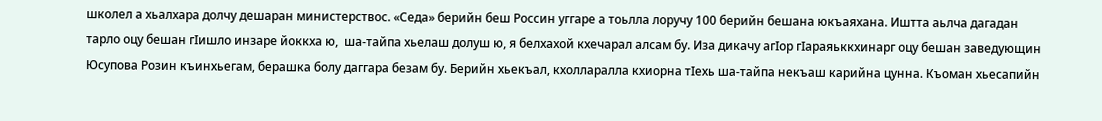школел а хьалхара долчу дешаран министерствос. «Седа» берийн беш Россин уггаре а тоьлла лоручу 100 берийн бешана юкъаяхана. Иштта аьлча дагадан тарло оцу бешан гIишло инзаре йоккха ю,  ша-тайпа хьелаш долуш ю, я белхахой кхечарал алсам бу. Иза дикачу агIор гIараяьккхинарг оцу бешан заведующин Юсупова Розин къинхьегам, берашка болу даггара безам бу. Берийн хьекъал, кхолларалла кхиорна тIехь ша-тайпа некъаш карийна цунна. Къоман хьесапийн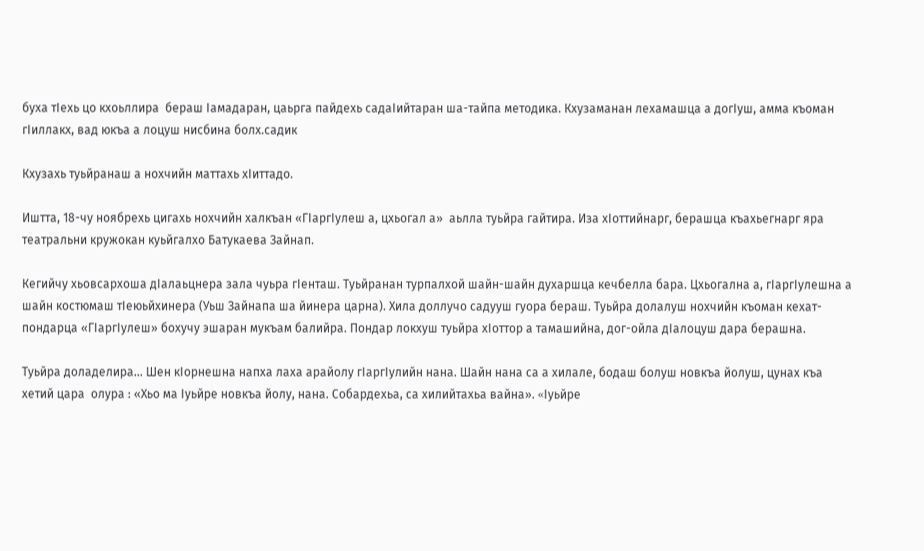буха тIехь цо кхоьллира  бераш Iамадаран, цаьрга пайдехь садаIийтаран ша-тайпа методика. Кхузаманан лехамашца а догIуш, амма къоман гIиллакх, вад юкъа а лоцуш нисбина болх.садик

Кхузахь туьйранаш а нохчийн маттахь хIиттадо.

Иштта, 18-чу ноябрехь цигахь нохчийн халкъан «ГIаргIулеш а, цхьогал а»  аьлла туьйра гайтира. Иза хIоттийнарг, берашца къахьегнарг яра театральни кружокан куьйгалхо Батукаева Зайнап.

Кегийчу хьовсархоша дIалаьцнера зала чуьра гIенташ. Туьйранан турпалхой шайн-шайн духаршца кечбелла бара. Цхьогална а, гIаргIулешна а шайн костюмаш тIеюьйхинера (Уьш Зайнапа ша йинера царна). Хила доллучо садууш гуора бераш. Туьйра долалуш нохчийн къоман кехат-пондарца «ГIаргIулеш» бохучу эшаран мукъам балийра. Пондар локхуш туьйра хIоттор а тамашийна, дог-ойла дIалоцуш дара берашна.

Туьйра доладелира… Шен кIорнешна напха лаха арайолу гIаргIулийн нана. Шайн нана са а хилале, бодаш болуш новкъа йолуш, цунах къа хетий цара  олура : «Хьо ма Iуьйре новкъа йолу, нана. Собардехьа, са хилийтахьа вайна». «Iуьйре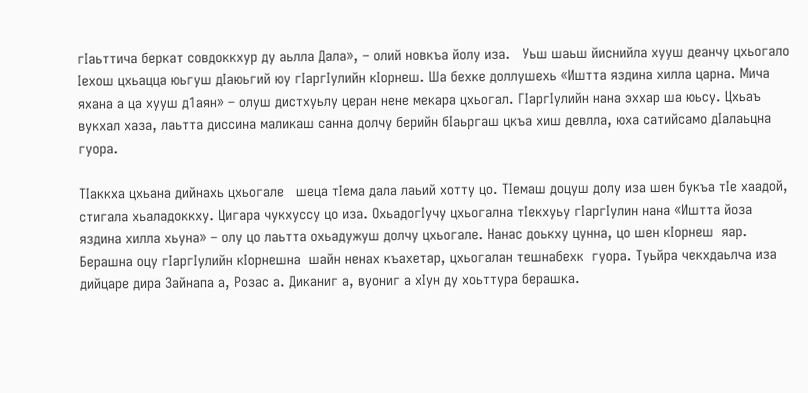гIаьттича беркат совдоккхур ду аьлла Дала», – олий новкъа йолу иза.   Уьш шаьш йиснийла хууш деанчу цхьогало Iехош цхьацца юьгуш дIаюьгий юу гIаргIулийн кIорнеш. Ша бехке доллушехь «Иштта яздина хилла царна. Мича яхана а ца хууш д1аян» – олуш дистхуьлу церан нене мекара цхьогал. ГIаргIулийн нана эххар ша юьсу. Цхьаъ вукхал хаза, лаьтта диссина маликаш санна долчу берийн бIаьргаш цкъа хиш девлла, юха сатийсамо дIалаьцна гуора.

ТIаккха цхьана дийнахь цхьогале   шеца тIема дала лаьий хотту цо. ТIемаш доцуш долу иза шен букъа тIе хаадой, стигала хьаладоккху. Цигара чукхуссу цо иза. ОхьадогIучу цхьогална тIекхуьу гIаргIулин нана «Иштта йоза яздина хилла хьуна» – олу цо лаьтта охьадужуш долчу цхьогале. Нанас доькху цунна, цо шен кIорнеш  яар. Берашна оцу гIаргIулийн кIорнешна  шайн ненах къахетар, цхьогалан тешнабехк  гуора. Туьйра чекхдаьлча иза дийцаре дира Зайнапа а, Розас а. Диканиг а, вуониг а хIун ду хоьттура берашка.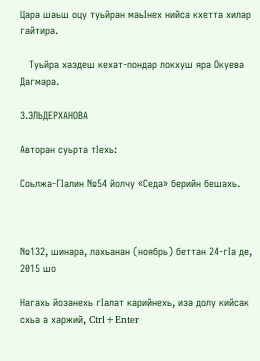Цара шаьш оцу туьйран маьIнех нийса кхетта хилар гайтира.

   Туьйра хаздеш кехат-пондар локхуш яра Окуева Дагмара.

З.ЭЛЬДЕРХАНОВА

Авторан суьрта тIехь:

Соьлжа-ГIалин №54 йолчу «Седа» берийн бешахь.



№132, шинара, лахьанан (ноябрь) беттан 24-гIа де, 2015 шо

Нагахь йозанехь гIалат карийнехь, иза долу кийсак схьа а харжий, Ctrl+Enter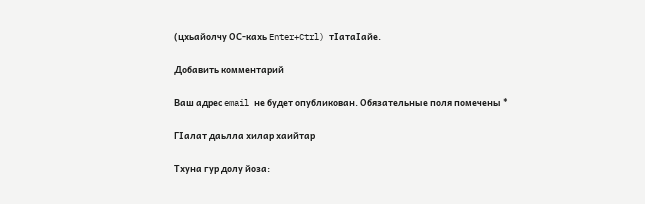(цхьайолчу ОС-кахь Enter+Ctrl) тIатаIайе.

Добавить комментарий

Ваш адрес email не будет опубликован. Обязательные поля помечены *

ГIалат даьлла хилар хаийтар

Тхуна гур долу йоза: